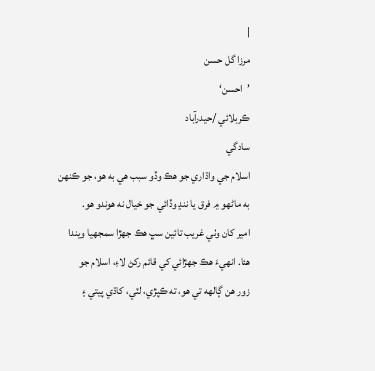|
مرزا گل حسن
’احسن‘
ڪربلائي /حيدرآباد
سادگي
اسلام جي واڌاري جو هڪ وڏو سبب هي به هو، جو ڪنھن
به ماڻھو ۾ فرق يا ننڍ وڏائي جو خيال نه هوندو هو.
امير کان وٺي غريب تائين سڀ هڪ جھڙا سمجهيا ويندا
هئا. انھيءَ هڪ جھڙائي کي قائم رکڻ لاءِ، اسلام جو
زور هن ڳالھه تي هو، ته ڪپڙي، لٽي، کاڌي پيتي ۽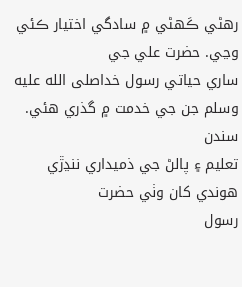رھڻي ڪَھڻي ۾ سادگي اختيار ڪئي وڃي. حضرت علي جي
ساري حياتي رسول خداصلى الله عليه وسلم جن جي خدمت ۾ گذري هئي. سندن
تعليم ۽ پالڻ جي ذميداري ننڍڙي هوندي کان وٺي حضرت
رسول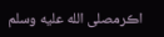اڪرمصلى الله عليه وسلم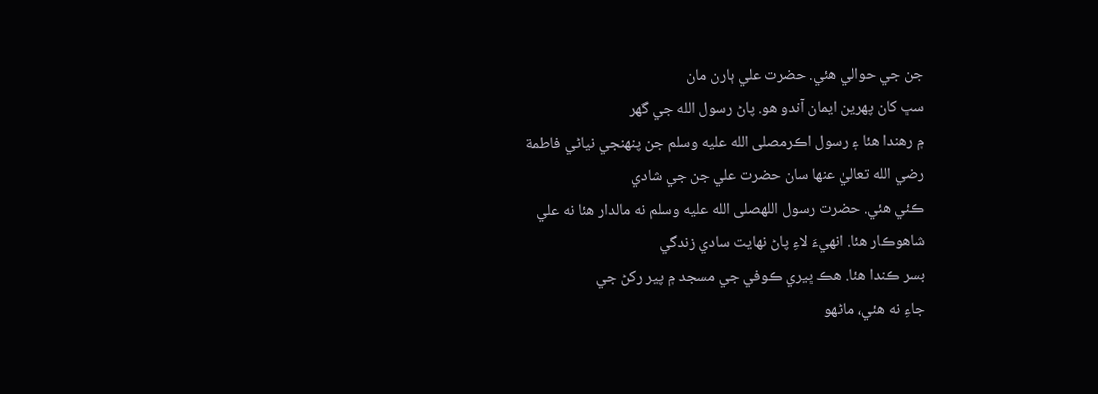جن جي حوالي هئي. حضرت علي ٻارن مان
سڀ کان پھرين ايمان آندو هو. پاڻ رسول الله جي گهر
۾ رهندا هئا ۽ رسول اڪرمصلى الله عليه وسلم جن پنھنجي نياڻي فاطمة
رضي الله تعاليٰ عنھا سان حضرت علي جن جي شادي
ڪئي هئي. حضرت رسول اللهصلى الله عليه وسلم نه مالدار هئا نه علي
شاهوڪار هئا. انھيءَ لاءِ پاڻ نھايت سادي زندگي
بسر ڪندا هئا. هڪ ڀيري ڪوفي جي مسجد ۾ پير رکڻ جي
جاءِ نه هئي، ماڻھو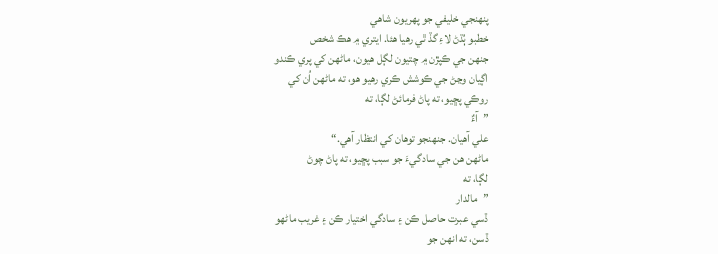پنھنجي خليفي جو پھريون شاهي
خطبو ٻُڌڻ لاءِ گڏ ٿي رهيا هئا. ايتري ۾ هڪ شخص
جنھن جي ڪپڙن ۾ چتيون لڳل هيون، ماڻھن کي پري ڪندو
اڳيان وڃڻ جي ڪوشش ڪري رهيو هو، ته ماڻھن اُن کي
روڪي پڇيو، ته پاڻ فرمائڻ لڳا، ته
”آءٌ
علي آهيان. جنھنجو توهان کي انتظار آهي.“
ماڻھن هن جي سادگيءَ جو سبب پڇيو، ته پاڻ چوڻ
لڳا، ته
”مالدار
ڏسي عبرت حاصل ڪن ۽ سادگي اختيار ڪن ۽ غريب ماڻھو
ڏسن، ته انھن جو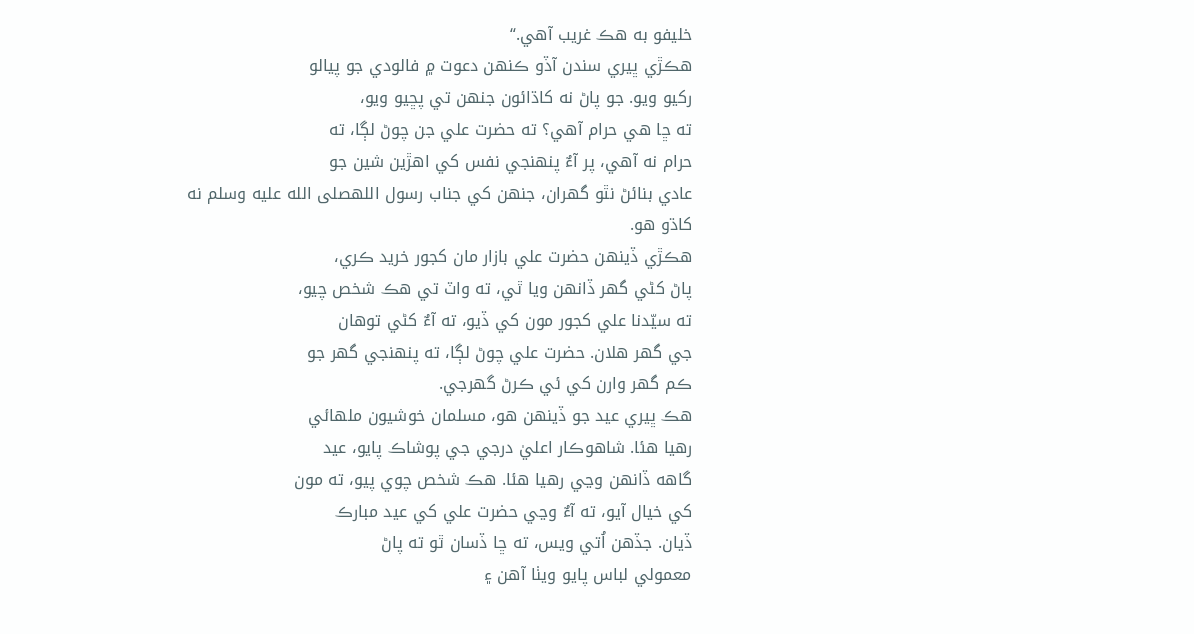خليفو به هڪ غريب آهي.“
هڪڙي ڀيري سندن آڏو ڪنھن دعوت ۾ فالودي جو پيالو
رکيو ويو. جو پاڻ نه کاڌائون جنھن تي پڇيو ويو،
ته ڇا هي حرام آهي؟ ته حضرت علي جن چوڻ لڳا، ته
حرام نه آهي، پر آءٌ پنھنجي نفس کي اهڙين شين جو
عادي بنائڻ نٿو گهران، جنھن کي جناب رسول اللهصلى الله عليه وسلم نه
کاڌو هو.
هڪڙي ڏينھن حضرت علي بازار مان کجور خريد ڪري،
پاڻ کڻي گهر ڏانھن ويا ٿي، ته واٽ تي هڪ شخص چيو،
ته سيّدنا علي کجور مون کي ڏيو، ته آءٌ کڻي توهان
جي گهر هلان. حضرت علي چوڻ لڳا، ته پنھنجي گهر جو
ڪم گهر وارن کي ئي ڪرڻ گهرجي.
هڪ ڀيري عيد جو ڏينھن هو، مسلمان خوشيون ملھائي
رهيا هئا. شاهوڪار اعليٰ درجي جي پوشاڪ پايو، عيد
گاهه ڏانھن وڃي رهيا هئا. هڪ شخص چوي پيو، ته مون
کي خيال آيو، ته آءٌ وڃي حضرت علي کي عيد مبارڪ
ڏيان. جڏهن اُتي ويس، ته ڇا ڏسان ٿو ته پاڻ
معمولي لباس پايو ويٺا آهن ۽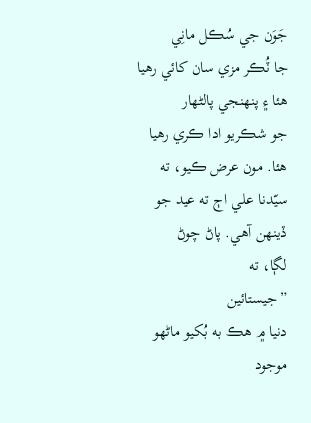جَوَن جي سُڪل مانِي
جا ٽُڪر مزي سان کائي رهيا هئا ۽ پنھنجي پالڻھار
جو شڪريو ادا ڪري رهيا هئا. مون عرض ڪيو، ته
سيّدنا علي اڄ ته عيد جو ڏينھن آهي. پاڻ چوڻ
لڳا، ته
”جيستائين
دنيا ۾ هڪ به بُکيو ماڻھو موجود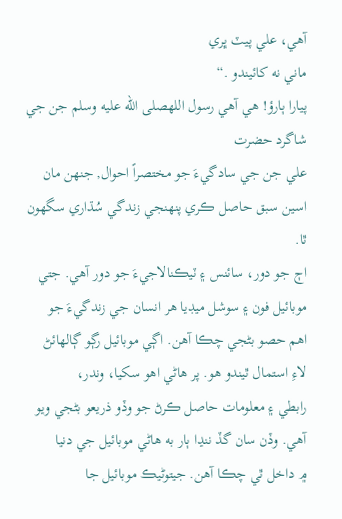آهي، علي پيٽ ڀري
ماني نه کائيندو .“
پيارا ٻارؤ! هي آهي رسول اللهصلى الله عليه وسلم جن جي شاگرد حضرت
علي جن جي سادگيءَ جو مختصراً احوال, جنھن مان
اسين سبق حاصل ڪري پنھنجي زندگي سُڌاري سگهون ٿا.
اڄ جو دور، سائنس ۽ ٽيڪنالاجيءَ جو دور آهي. جتي
موبائيل فون ۽ سوشل ميڊيا هر انسان جي زندگيءَ جو
اهم حصو بڻجي چڪا آهن. اڳي موبائيل رڳو ڳالھائڻ
لاءِ استمال ٿيندو هو. پر هاڻي اهو سکيا، وندر،
رابطي ۽ معلومات حاصل ڪرڻ جو وڏو ذريعو بڻجي ويو
آهي. وڏن سان گڏ ننڍا ٻار به هاڻي موبائيل جي دنيا
۾ داخل ٿي چڪا آهن. جيتوڻيڪ موبائيل جا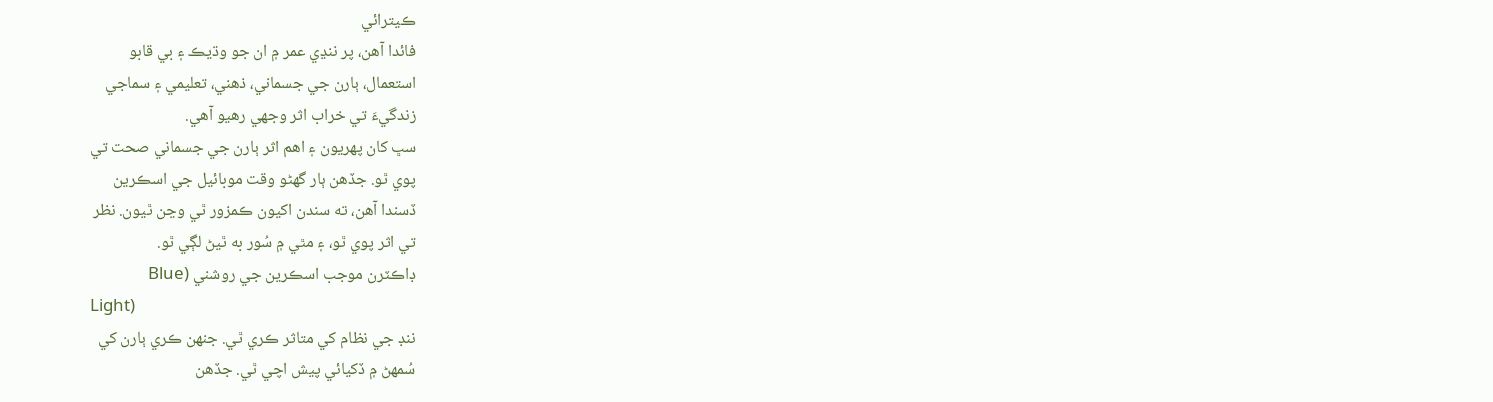ڪيترائي
فائدا آهن، پر ننڍي عمر ۾ ان جو وڌيڪ ۽ بي قابو
استعمال، ٻارن جي جسماني، ذهني، تعليمي ۽ سماجي
زندگيءَ تي خراب اثر وجهي رهيو آهي.
سڀ کان پھريون ۽ اهم اثر ٻارن جي جسماني صحت تي
پوي ٿو. جڏهن ٻار گهڻو وقت موبائيل جي اسڪرين
ڏسندا آهن، ته سندن اکيون ڪمزور ٿي وڃن ٿيون. نظر
تي اثر پوي ٿو، ۽ مٿي ۾ سُور به ٿيڻ لڳي ٿو.
ڊاڪٽرن موجب اسڪرين جي روشني (Blue
Light)
ننڊ جي نظام کي متاثر ڪري ٿي. جنھن ڪري ٻارن کي
سُمھڻ ۾ ڏکيائي پيش اچي ٿي. جڏهن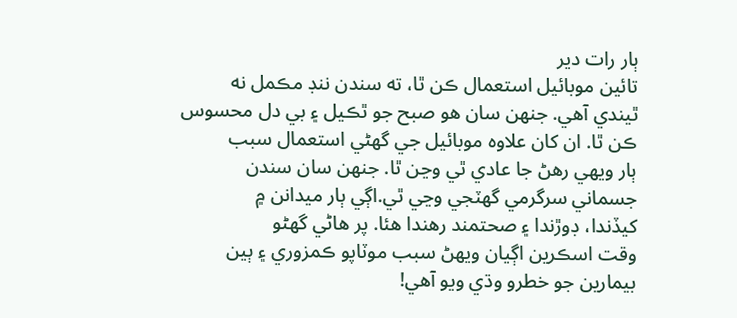ٻار رات دير
تائين موبائيل استعمال ڪن ٿا، ته سندن ننڊ مڪمل نه
ٿيندي آهي. جنھن سان هو صبح جو ٿڪيل ۽ بي دل محسوس
ڪن ٿا. ان کان علاوه موبائيل جي گهڻي استعمال سبب
ٻار ويھي رهڻ جا عادي ٿي وڃن ٿا. جنھن سان سندن
جسماني سرگرمي گهٽجي وڃي ٿي.اڳي ٻار ميدانن ۾
کيڏندا، ڊوڙندا ۽ صحتمند رهندا هئا. پر هاڻي گهڻو
وقت اسڪرين اڳيان ويھڻ سبب موٽاپو ڪمزوري ۽ ٻين
بيمارين جو خطرو وڌي ويو آهي!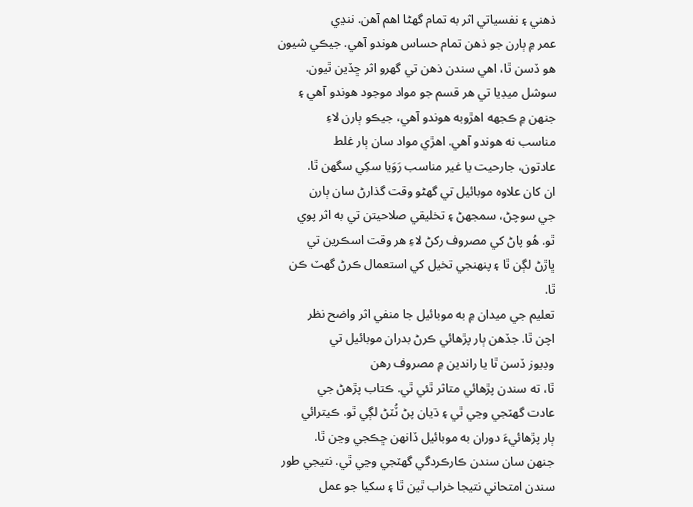ذهني ۽ نفسياتي اثر به تمام گهڻا اهم آهن. ننڍي
عمر ۾ ٻارن جو ذهن تمام حساس هوندو آهي. جيڪي شيون
هو ڏسن ٿا، اهي سندن ذهن تي گھرو اثر ڇڏين ٿيون.
سوشل ميڊيا تي هر قسم جو مواد موجود هوندو آهي ۽
جنھن ۾ ڪجهه اهڙوبه هوندو آهي، جيڪو ٻارن لاءِ
مناسب نه هوندو آهي. اهڙي مواد سان ٻار غلط
عادتون، جارحيت يا غير مناسب رَوَيا سکِي سگهن ٿا.
ان کان علاوه موبائيل تي گهڻو وقت گذارڻ سان ٻارن
جي سوچڻ، سمجهڻ ۽ تخليقي صلاحيتن تي به اثر پوي
ٿو. هُو پاڻ کي مصروف رکڻ لاءِ هر وقت اسڪرين تي
ڀاڙڻ لڳن ٿا ۽ پنھنجي تخيل کي استعمال ڪرڻ گهٽ ڪن
ٿا.
تعليم جي ميدان ۾ به موبائيل جا منفي اثر واضح نظر
اچن ٿا. جڏهن ٻار پڙهائي ڪرڻ بدران موبائيل تي
وڊيوز ڏسن ٿا يا راندين ۾ مصروف رهن
ٿا، ته سندن پڙهائي متاثر ٿئي ٿي. ڪتاب پڙهڻ جي
عادت گهٽجي وڃي ٿي ۽ ڌيان پڻ ٽُٽڻ لڳي ٿو. ڪيترائي
ٻار پڙهائيءَ دوران به موبائيل ڏانھن ڇڪجي وڃن ٿا.
جنھن سان سندن ڪارڪردگي گهٽجي وڃي ٿي. نتيجي طور
سندن امتحاني نتيجا خراب ٿين ٿا ۽ سکيا جو عمل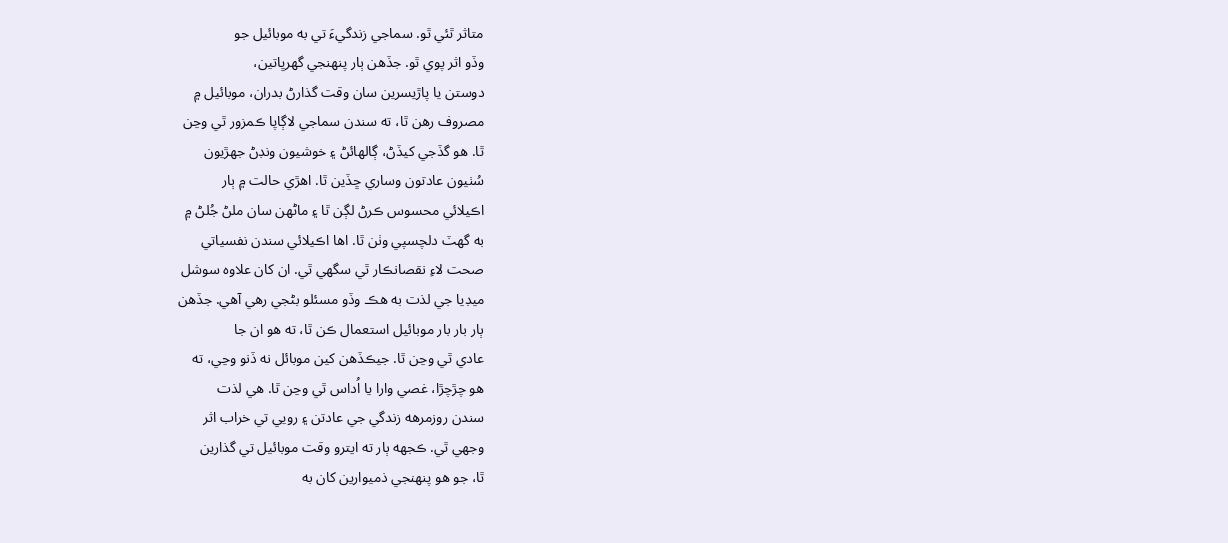متاثر ٿئي ٿو. سماجي زندگيءَ تي به موبائيل جو
وڏو اثر پوي ٿو. جڏهن ٻار پنھنجي گهرڀاتين،
دوستن يا پاڙيسرين سان وقت گذارڻ بدران، موبائيل ۾
مصروف رهن ٿا، ته سندن سماجي لاڳاپا ڪمزور ٿي وڃن
ٿا. هو گڏجي کيڏڻ، ڳالھائڻ ۽ خوشيون ونڊڻ جھڙيون
سُٺيون عادتون وساري ڇڏين ٿا. اهڙي حالت ۾ ٻار
اڪيلائي محسوس ڪرڻ لڳن ٿا ۽ ماڻھن سان ملڻ جُلڻ ۾
به گهٽ دلچسپي وٺن ٿا. اها اڪيلائي سندن نفسياتي
صحت لاءِ نقصانڪار ٿي سگهي ٿي. ان کان علاوه سوشل
ميڊيا جي لذت به هڪ وڏو مسئلو بڻجي رهي آهي. جڏهن
ٻار بار بار موبائيل استعمال ڪن ٿا، ته هو ان جا
عادي ٿي وڃن ٿا. جيڪڏهن کين موبائل نه ڏنو وڃي، ته
هو چڙچڙا، غصي وارا يا اُداس ٿي وڃن ٿا. هي لذت
سندن روزمرهه زندگي جي عادتن ۽ رويي تي خراب اثر
وجهي ٿي. ڪجهه ٻار ته ايترو وقت موبائيل تي گذارين
ٿا، جو هو پنھنجي ذميوارين کان به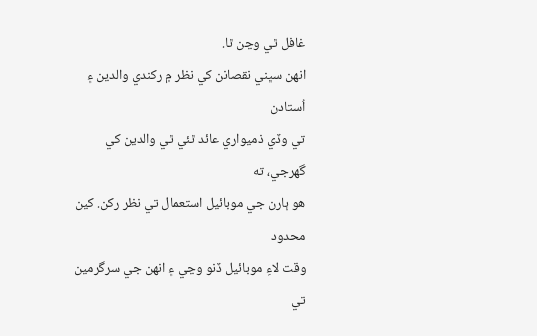غافل ٿي وڃن ٿا.
انھن سڀني نقصانن کي نظر ۾ رکندي والدين ۽ اُستادن
تي وڏي ذميواري عائد ٿئي ٿي والدين کي گهرجي، ته
هو ٻارن جي موبائيل استعمال تي نظر رکن. کين محدود
وقت لاءِ موبائيل ڏنو وڃي ۽ انھن جي سرگرمين تي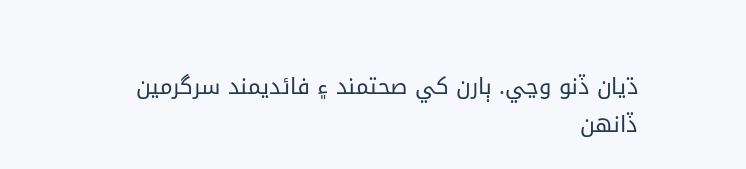ڌيان ڏنو وڃي. ٻارن کي صحتمند ۽ فائديمند سرگرمين
ڏانھن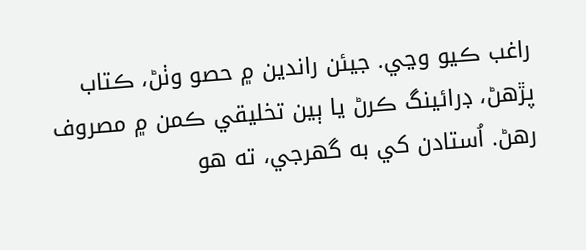راغب ڪيو وڃي. جيئن راندين ۾ حصو وٺڻ، ڪتاب
پڙهڻ، ڊرائينگ ڪرڻ يا ٻين تخليقي ڪمن ۾ مصروف
رهڻ. اُستادن کي به گهرجي، ته هو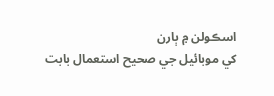اسڪولن ۾ ٻارن
کي موبائيل جي صحيح استعمال بابت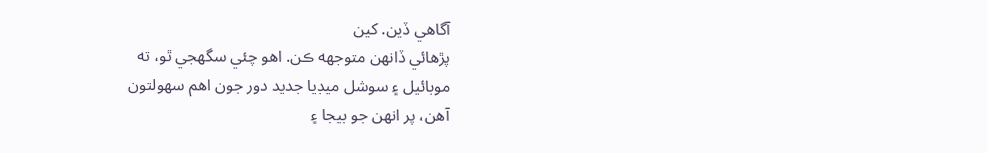آگاهي ڏين. کين
پڙهائي ڏانهن متوجهه ڪن. اهو چئي سگهجي ٿو، ته
موبائيل ۽ سوشل ميڊيا جديد دور جون اهم سهولتون
آهن، پر انھن جو بيجا ۽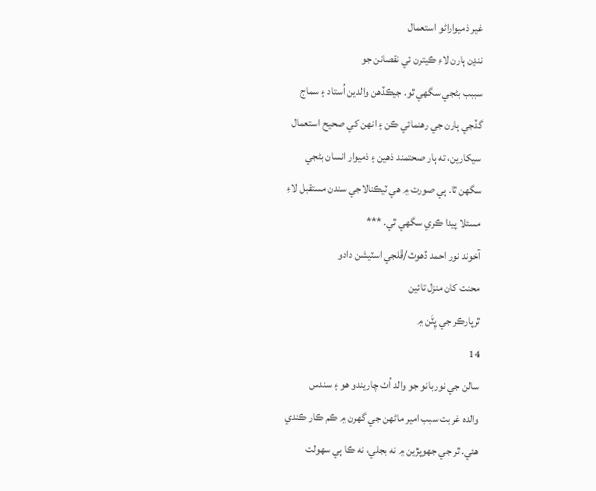غير ذميواراڻو استعمال
ننڍن ٻارن لاءِ ڪيترن ئي نقصانن جو
سببب بڻجي سگهي ٿو. جيڪڏهن والدين اُستاد ۽ سماج
گڏجي ٻارن جي رهنمائي ڪن ۽ انھن کي صحيح استعمال
سيکارين، ته ٻار صحتمند ذهين ۽ ذميوار انسان بڻجي
سگهن ٿا. ٻي صورت ۾ هي ٽيڪنالاجي سندن مستقبل لاءِ
مسئلا پيدا ڪري سگهي ٿي. ***
آخوند نور احمد ڏهوٽ/ڦلجي اسٽيشن دادو
محنت کان منزل تائين
ٿرپارڪر جي ڀِٽَن ۾
14
سالن جي نوربانو جو والد اُٺ چاريندو هو ۽ سندس
والده غربت سبب امير ماڻھن جي گهرن ۾ ڪم ڪار ڪندي
هئي. ٿر جي جهوپڙين ۾ نه بجلي، نه ڪا ٻي سھولت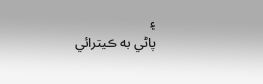۽
پاڻي به ڪيترائي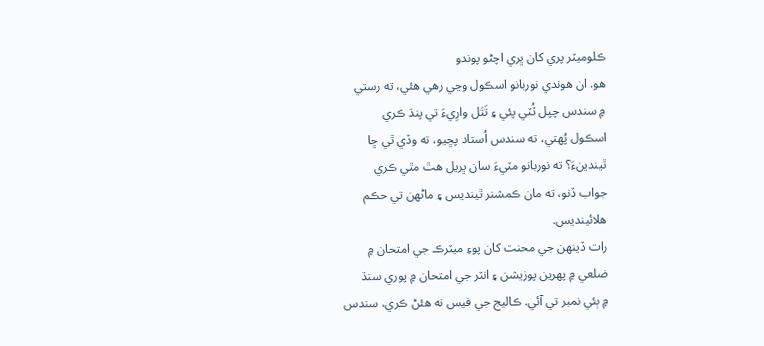ڪلوميٽر پري کان ڀري اچڻو پوندو
هو. ان هوندي نوربانو اسڪول وڃي رهي هئي، ته رستي
۾ سندس چپل ٽُٽي پئي ۽ تَتَل وارِيءَ تي پنڌ ڪري
اسڪول پُھتي، ته سندس اُستاد پڇيو، ته وڏي ٿي ڇا
ٿيندينءَ؟ ته نوربانو مٽيءَ سان ڀريل هٿ مٿي ڪري
جواب ڏنو، ته مان ڪمشنر ٿينديس ۽ ماڻھن تي حڪم
هلائينديس.
رات ڏينھن جي محنت کان پوءِ ميٽرڪ جي امتحان ۾
ضلعي ۾ پھرين پوزيشن ۽ انٽر جي امتحان ۾ پوري سنڌ
۾ ٻئي نمبر تي آئي. ڪاليج جي فيس نه هئڻ ڪري، سندس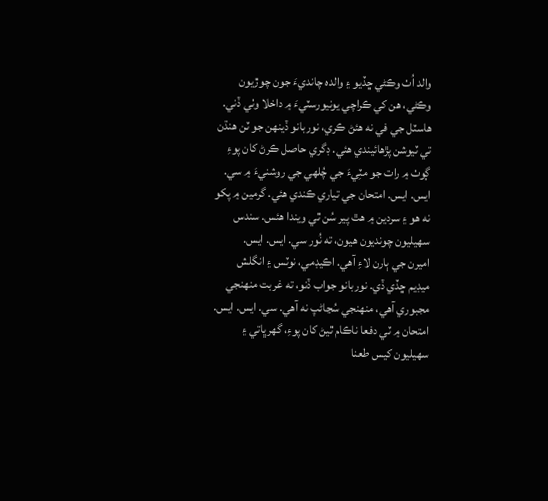والد اُٺ وڪڻي ڇڏيو ۽ والده چانديءَ جون چوڙيون
وڪڻي، هن کي ڪراچي يونيورسٽيءَ ۾ داخلا وٺي ڏني.
هاسٽل جي في نه هئڻ ڪري، نوربانو ڏينھن جو ٽن هنڌن
تي ٽيوشن پڙهائيندي هئي. ڊگري حاصل ڪرڻ کان پوءِ
ڳوٺ ۾ رات جو مٽِيءَ جي چُلھي جي روشنيءَ ۾ سي.
ايس. ايس. امتحان جي تياري ڪندي هئي. گرمين ۾ پکو
نه هو ۽ سردين ۾ هٿ پير سُن ٿي ويندا هئس. سندس
سھيليون چونديون هيون، ته نُور سي. ايس. ايس.
اميرن جي ٻارن لاءِ آهي. اڪيڊمي، نوٽس ۽ انگلش
ميڊيم ڇڏي ڏي. نوربانو جواب ڏنو، ته غربت منھنجي
مجبوري آهي، منھنجي سُڃاڻپ نه آهي. سي. ايس. ايس.
امتحان ۾ ٽي دفعا ناڪام ٿيڻ کان پوءِ، گهرڀاتي ۽
سھيليون کيس طعنا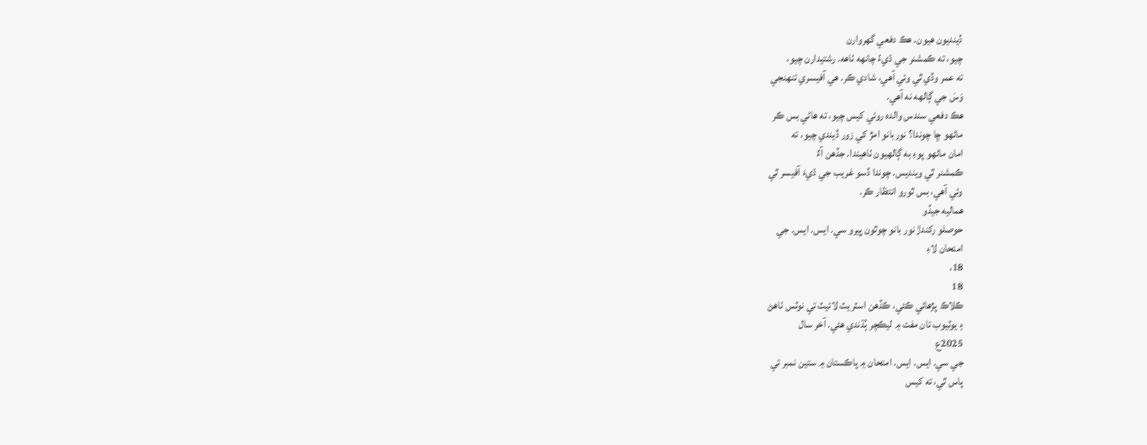ڏينديون هيون. هڪ دفعي گهروارن
چيو، ته ڪمشنر جي ڌيءُ چانھه ٺاهه. رشتيدارن چيو،
ته عمر وڏي ٿي وئي آهي، شادي ڪر. هي آفيسري تنھنجي
وَسَ جي ڳالھه نه آهي.
هڪ دفعي سندس والده روئي کيس چيو، ته هاڻي بس ڪر
ماڻھو ڇا چوندا؟ نوربانو امڙ کي زور ڏيندي چيو، ته
امان ماڻھو پوءِ به ڳالھيون ٺاهيندا. جڏهن آءٌ
ڪمشنر ٿي وينديس. چوندا ڏسو غريب جي ڌيءَ آفيسر ٿي
وئي آهي، بس ٿورو انتظار ڪر.
هماليه جيڏو
حوصلو رکندڙ نور بانو چوٿون ڀيرو سي. ايس. ايس. جي
امتحان لاءِ
18،
18
ڪلاڪ پڙهائي ڪئي، ڪڏهن اسٽريٽ لائيٽ تي نوٽس ٺاهڻ
۽ يوٽيوب تان مفت ۾ ليڪچر ٻُڌندي هئي. آخر سال
2025ع
جي سي. ايس. ايس. امتحان ۾ پاڪستان ۾ ستين نمبر تي
پاس ٿي، ته کيس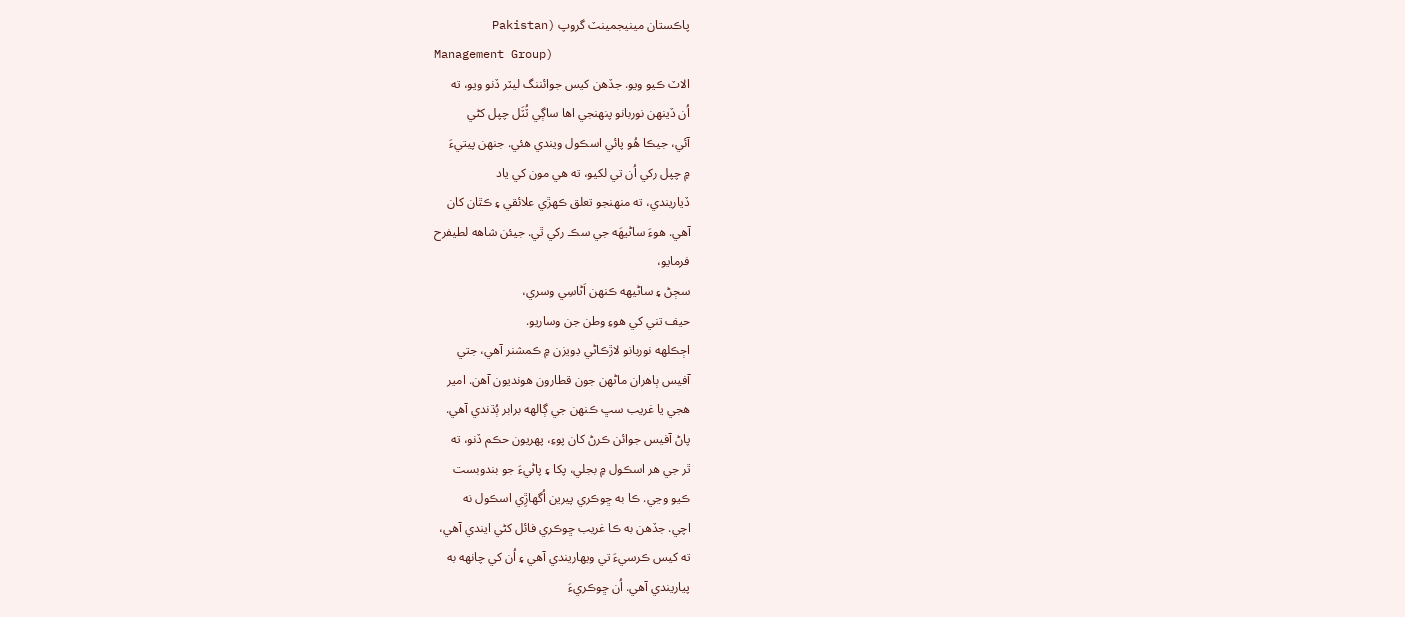پاڪستان مينيجمينٽ گروپ (Pakistan
Management Group)
الاٽ ڪيو ويو. جڏهن کيس جوائننگ ليٽر ڏنو ويو، ته
اُن ڏينھن نوربانو پنھنجي اها ساڳي ٽُٽَل چپل کڻي
آئي، جيڪا هُو پائي اسڪول ويندي هئي. جنھن پيتيءَ
۾ چپل رکي اُن تي لکيو، ته هي مون کي ياد
ڏياريندي، ته منھنجو تعلق ڪھڙي علائقي ۽ ڪٿان کان
آهي. هوءَ ساڻيھَه جي سڪ رکي ٿي. جيئن شاهه لطيفرح
فرمايو،
سڄڻ ۽ ساڻيھه ڪنھن اَڻاسِي وسري،
حيف تني کي هوءِ وطن جن وساريو.
اڄڪلھه نوربانو لاڙڪاڻي ڊويزن ۾ ڪمشنر آهي، جتي
آفيس ٻاهران ماڻھن جون قطارون هونديون آهن. امير
هجي يا غريب سڀ ڪنھن جي ڳالھه برابر ٻُڌندي آهي.
پاڻ آفيس جوائن ڪرڻ کان پوءِ، پھريون حڪم ڏنو، ته
ٿر جي هر اسڪول ۾ بجلي، پکا ۽ پاڻيءَ جو بندوبست
ڪيو وڃي. ڪا به ڇوڪري پيرين اُگهاڙِي اسڪول نه
اچي. جڏهن به ڪا غريب ڇوڪري فائل کڻي ايندي آهي،
ته کيس ڪرسيءَ تي ويھاريندي آهي ۽ اُن کي چانھه به
پياريندي آهي. اُن ڇوڪريءَ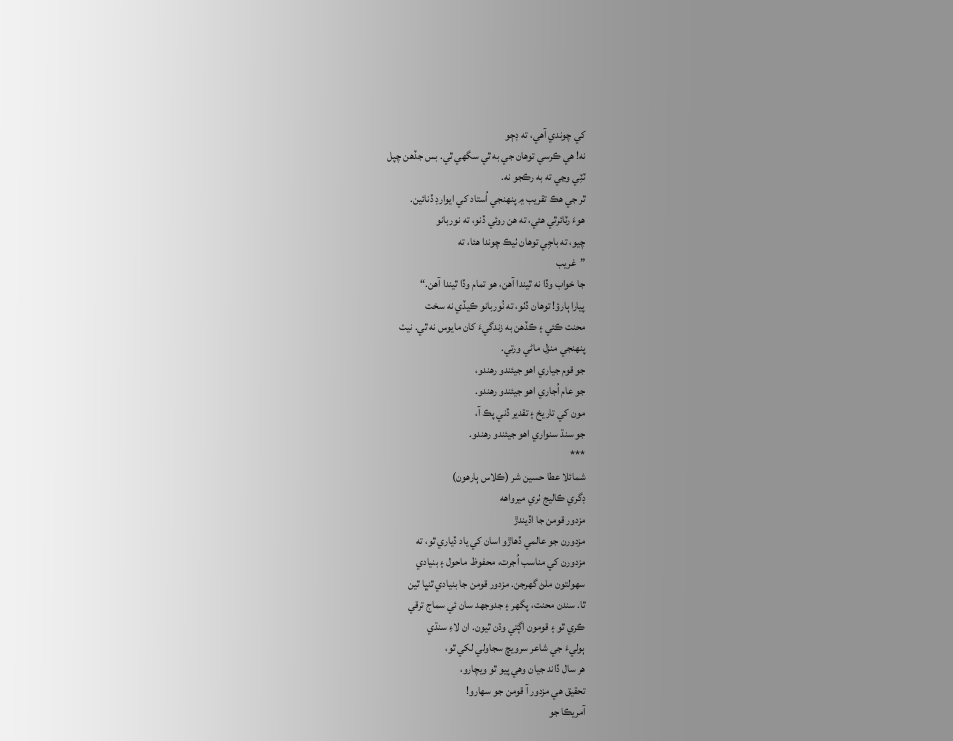کي چوندي آهي، ته ڊڄو
نه! هي ڪرسي توهان جي به ٿي سگھي ٿي. بس جڏهن چپل
ٽٽِي وڃي ته به رڪجو نه.
ٿر جي هڪ تقريب ۾ پنھنجي اُستاد کي ايوارڊ ڏنائين.
هوءَ رٽائرٿي هئي، ته هن روئي ڏنو، ته نوربانو
چيو، ته باجِي توهان ٺيڪ چوندا هئا، ته
”غريب
جا خواب وڏا نه ٿيندا آهن، هو تمام وڏا ٿيندا آهن.“
پيارا ٻارؤ! توهان ڏٺو، ته نُوربانو ڪيڏي نه سخت
محنت ڪئي ۽ ڪڏهن به زندگيءَ کان مايوس نه ٿي. نيٺ
پنھنجي منزل ماڻي ورتي.
جو قوم جياري اهو جيئندو رهندو،
جو عام اُجاري اهو جيئندو رهندو.
مون کي تاريخ ۽ تقدير ڏني پڪ آ،
جو سنڌ سنواري اهو جيئندو رهندو.
***
شمائلا عطا حسين شر (ڪلاس ٻارهون)
ڊگري ڪاليج ٺري ميرواهه
مزدور قومن جا اڏيندڙ
مزدورن جو عالمي ڏهاڙو اسان کي ياد ڏياري ٿو، ته
مزدورن کي مناسب اُجرت، محفوظ ماحول ۽ بنيادي
سھولتون ملڻ گهرجن. مزدور قومن جا بنيادي ٿنڀا ٿين
ٿا. سندن محنت، پگهر ۽ جدوجھد سان ئي سماج ترقي
ڪري ٿو ۽ قومون اڳتي وڌن ٿيون. ان لاءِ سنڌي
ٻوليءَ جي شاعر سرويچ سجاولي لکي ٿو،
هر سال ڏاند جيان وهي پيو ٿو ويچارو،
تحقيق هي مزدور آ قومن جو سھارو!
آمريڪا جو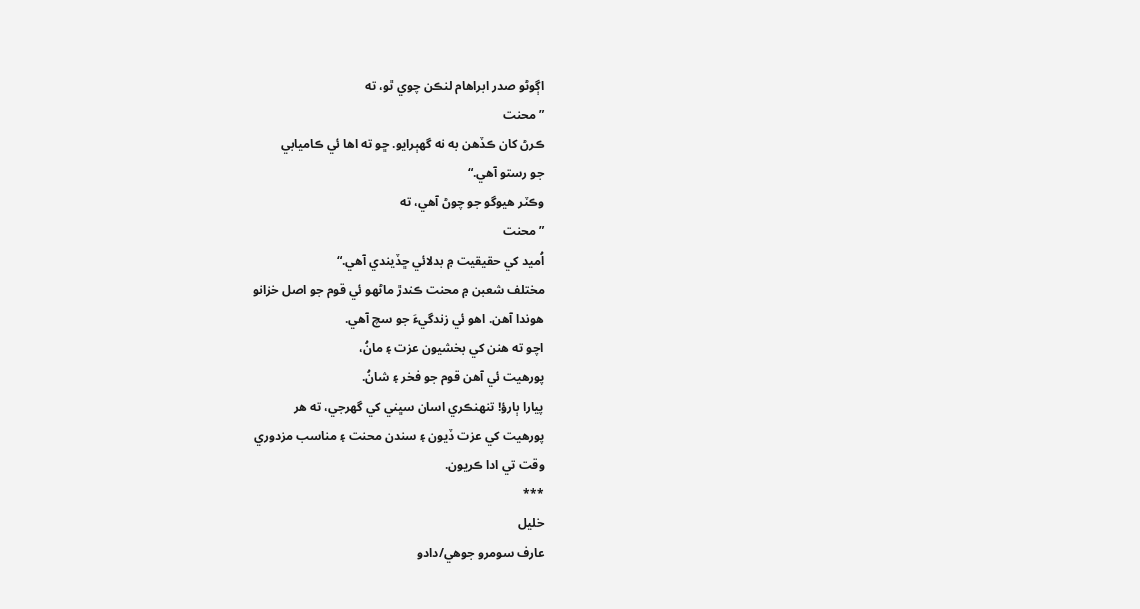اڳوڻو صدر ابراهام لنڪن چوي ٿو، ته
”محنت
ڪرڻ کان ڪڏهن به نه گهٻرايو. ڇو ته اها ئي ڪاميابي
جو رستو آهي.“
وڪٽر هيوگو جو چوڻ آهي، ته
”محنت
اُميد کي حقيقيت ۾ بدلائي ڇڏيندي آهي.“
مختلف شعبن ۾ محنت ڪندڙ ماڻھو ئي قوم جو اصل خزانو
هوندا آهن. اهو ئي زندگيءَ جو سچ آهي.
اچو ته هنن کي بخشيون عزت ۽ مانُ،
پورهيت ئي آهن قوم جو فخر ۽ شانُ.
پيارا ٻارؤ! تنھنڪري اسان سڀني کي گهرجي، ته هر
پورهيت کي عزت ڏيون ۽ سندن محنت ۽ مناسب مزدوري
وقت تي ادا ڪريون.
***
خليل
عارف سومرو جوهي/دادو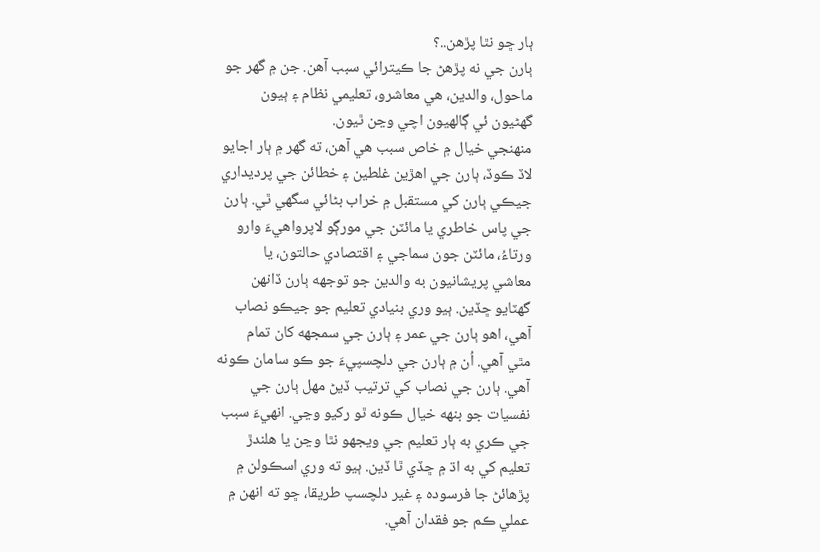ٻار ڇو نٿا پڙهن..؟
ٻارن جي نه پڙهڻ جا ڪيترائي سبب آهن. جن ۾ گهر جو
ماحول، والدين، هي معاشرو، تعليمي نظام ۽ ٻيون
گهڻيون ئي ڳالھيون اچي وڃن ٿيون.
منھنجي خيال ۾ خاص سبب هي آهن، ته گهر ۾ ٻار اجايو
لاڏ ڪوڏ، ٻارن جي اهڙين غلطين ۽ خطائن جي پرديداري
جيڪي ٻارن کي مستقبل ۾ خراب بڻائي سگهي ٿي. ٻارن
جي پاس خاطري يا مائٽن جي مورڳو لاپرواھيءَ وارو
ورتاءُ، مائٽن جون سماجي ۽ اقتصادي حالتون، يا
معاشي پريشانيون به والدين جو توجهه ٻارن ڏانھن
گهٽايو ڇڏين. ٻيو وري بنيادي تعليم جو جيڪو نصاب
آهي، اهو ٻارن جي عمر ۽ ٻارن جي سمجهه کان تمام
مٿي آهي. اُن ۾ ٻارن جي دلچسپيءَ جو ڪو سامان ڪونه
آهي. ٻارن جي نصاب کي ترتيب ڏيڻ مھل ٻارن جي
نفسيات جو بنھه خيال ڪونه ٿو رکيو وڃي. انھيءَ سبب
جي ڪري به ٻار تعليم جي ويجهو نٿا وڃن يا هلندڙ
تعليم کي به اڌ ۾ ڇڏي ٿا ڏين. ٻيو ته وري اسڪولن ۾
پڙهائڻ جا فرسوده ۽ غير دلچسپ طريقا، ڇو ته انھن ۾
عملي ڪم جو فقدان آهي.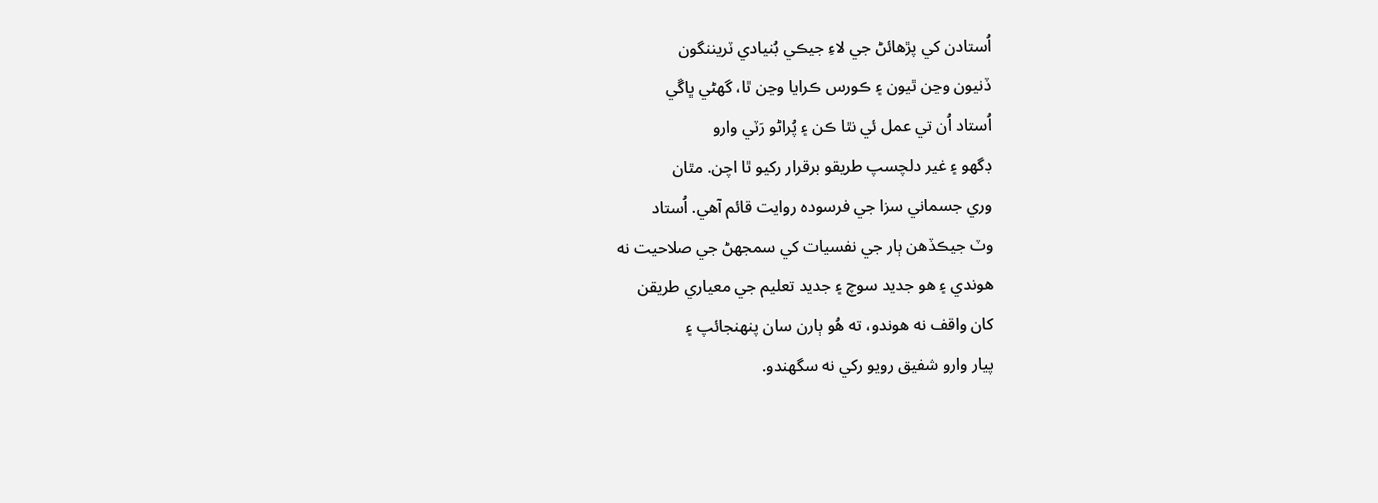اُستادن کي پڙهائڻ جي لاءِ جيڪي بُنيادي ٽريننگون
ڏنيون وڃن ٿيون ۽ ڪورس ڪرايا وڃن ٿا، گهڻي ڀاڱي
اُستاد اُن تي عمل ئي نٿا ڪن ۽ پُراڻو رَٽي وارو
ڊگهو ۽ غير دلچسپ طريقو برقرار رکيو ٿا اچن. مٿان
وري جسماني سزا جي فرسوده روايت قائم آهي. اُستاد
وٽ جيڪڏهن ٻار جي نفسيات کي سمجهڻ جي صلاحيت نه
هوندي ۽ هو جديد سوچ ۽ جديد تعليم جي معياري طريقن
کان واقف نه هوندو، ته هُو ٻارن سان پنھنجائپ ۽
پيار وارو شفيق رويو رکي نه سگهندو.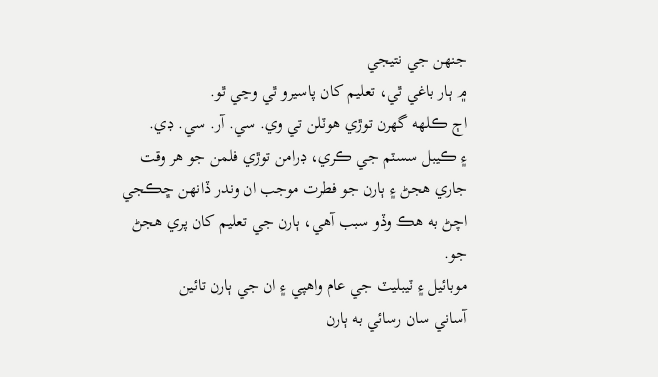جنھن جي نتيجي
۾ ٻار باغي ٿي، تعليم کان پاسيرو ٿي وڃي ٿو.
اڄ ڪلھه گهرن توڙي هوٽلن تي وي. سي. آر. سي. ڊي.
۽ ڪيبل سسٽم جي ڪري، ڊرامن توڙي فلمن جو هر وقت
جاري هجڻ ۽ ٻارن جو فطرت موجب ان وندر ڏانھن ڇڪجي
اچڻ به هڪ وڏو سبب آهي، ٻارن جي تعليم کان پري هجڻ
جو.
موبائيل ۽ ٽيبليٽ جي عام واهپي ۽ ان جي ٻارن تائين
آساني سان رسائي به ٻارن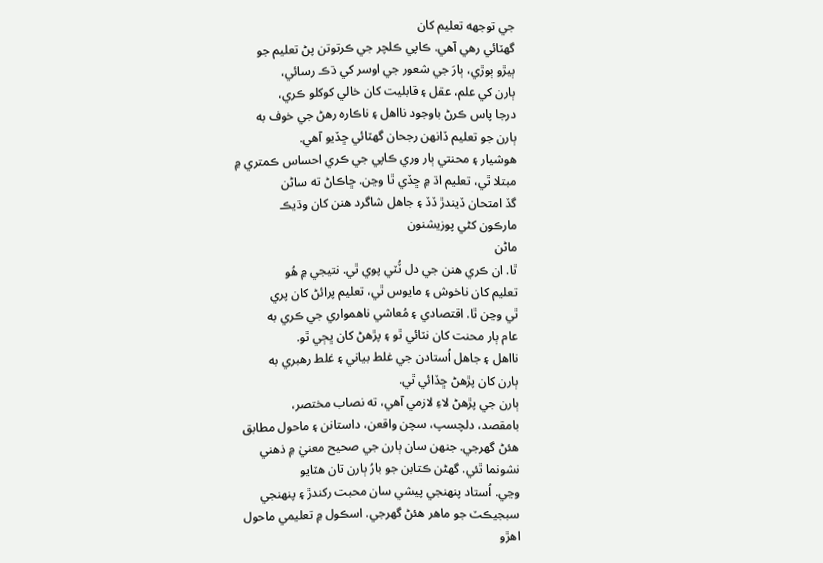جي توجھه تعليم کان
گهٽائي رهي آهي. ڪاپي ڪلچر جي ڪرتوتن پڻ تعليم جو
ٻيڙو ٻوڙي، ٻارَ جي شعور جي اوسر کي ڌڪ رسائي،
ٻارن کي علم، عقل ۽ قابليت کان خالي کوکلو ڪري،
درجا پاس ڪرڻ باوجود نااهل ۽ ناڪاره رهڻ جي خوف به
ٻارن جو تعليم ڏانھن رجحان گهٽائي ڇڏيو آهي.
هوشيار ۽ محنتي ٻار وري ڪاپي جي ڪري احساس ڪمتري ۾
مبتلا ٿي، تعليم اڌ ۾ ڇڏي ٿا وڃن. ڇاڪاڻ ته ساڻن
گڏ امتحان ڏيندڙ ڏڏ ۽ جاهل شاگرد هنن کان وڌيڪ
مارڪون کڻي پوزيشنون
ماڻن
ٿا. ان ڪري هنن جي دل ٽُٽي پوي ٿي. نتيجي ۾ هُو
تعليم کان ناخوش ۽ مايوس ٿي، تعليم پرائڻ کان پري
ٿي وڃن ٿا. اقتصادي ۽ مُعاشي ناهمواري جي ڪري به
عام ٻار محنت کان نٽائي ٿو ۽ پڙهڻ کان ڀڄي ٿو.
نااهل ۽ جاهل اُستادن جي غلط بياني ۽ غلط رهبري به
ٻارن کان پڙهڻ ڇڏائي ٿي.
ٻارن جي پڙهڻ لاءِ لازمي آهي، ته نصاب مختصر،
بامقصد، دلچسپ، سچن واقعن، داستانن ۽ ماحول مطابق
هئڻ گهرجي. جنھن سان ٻارن جي صحيح معنيٰ ۾ ذهني
نشونما ٿئي. گهڻن ڪتابن جو بارُ ٻارن تان هٽايو
وڃي. اُستاد پنھنجي پيشي سان محبت رکندڙ ۽ پنھنجي
سبجيڪٽ جو ماهر هئڻ گهرجي. اسڪول ۾ تعليمي ماحول
اهڙو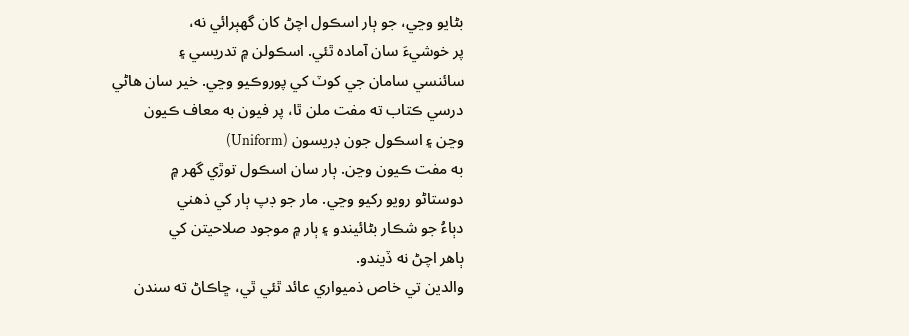بڻايو وڃي، جو ٻار اسڪول اچڻ کان گهٻرائي نه،
پر خوشيءَ سان آماده ٿئي. اسڪولن ۾ تدريسي ۽
سائنسي سامان جي کوٽ کي پوروڪيو وڃي. خير سان هاڻي
درسي ڪتاب ته مفت ملن ٿا، پر فيون به معاف ڪيون
وڃن ۽ اسڪول جون ڊريسون (Uniform)
به مفت ڪيون وڃن. ٻار سان اسڪول توڙي گهر ۾
دوستاڻو رويو رکيو وڃي. مار جو ڊپ ٻار کي ذهني
دٻاءُ جو شڪار بڻائيندو ۽ ٻار ۾ موجود صلاحيتن کي
ٻاهر اچڻ نه ڏيندو.
والدين تي خاص ذميواري عائد ٿئي ٿي، ڇاڪاڻ ته سندن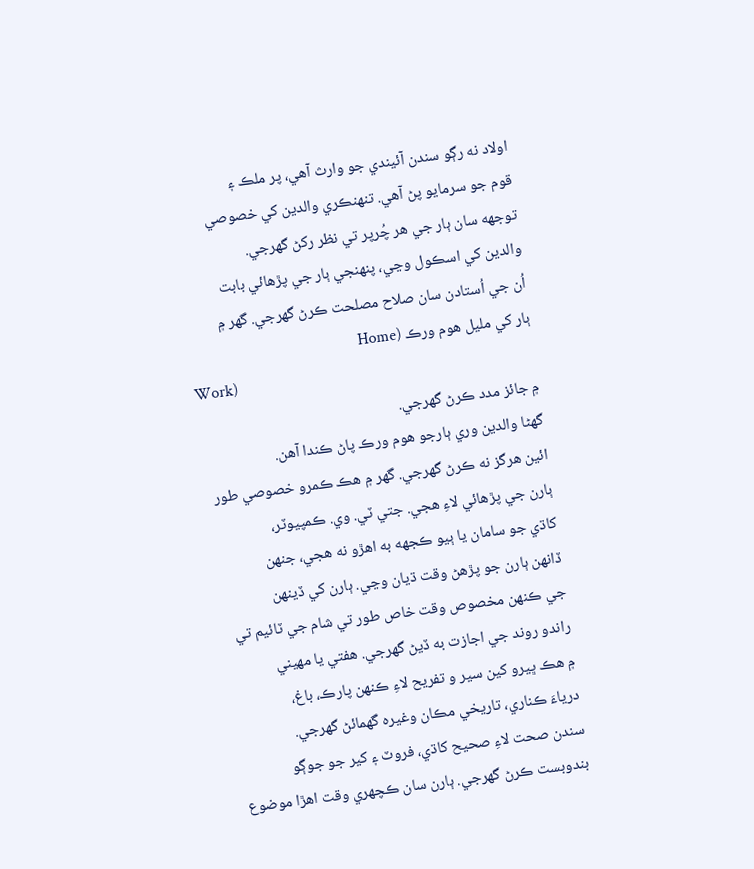اولاد نه رڳو سندن آئيندي جو وارث آهي، پر ملڪ ۽
قوم جو سرمايو پڻ آهي. تنھنڪري والدين کي خصوصي
توجھه سان ٻار جي هر چُرپر تي نظر رکڻ گهرجي.
والدين کي اسڪول وڃي، پنھنجي ٻار جي پڙهائي بابت
اُن جي اُستادن سان صلاح مصلحت ڪرڻ گهرجي. گهر ۾
ٻار کي مليل هوم ورڪ (Home
Work)
۾ جائز مدد ڪرڻ گهرجي.
گهڻا والدين وري ٻارجو هوم ورڪ پاڻ ڪندا آهن.
ائين هرگز نه ڪرڻ گهرجي. گهر ۾ هڪ ڪمرو خصوصي طور
ٻارن جي پڙهائي لاءِ هجي. جتي ٽي. وي. ڪمپيوٽر،
کاڌي جو سامان يا ٻيو ڪجهه به اهڙو نه هجي، جنھن
ڏانھن ٻارن جو پڙهڻ وقت ڌيان وڃي. ٻارن کي ڏينھن
جي ڪنھن مخصوص وقت خاص طور تي شام جي ٽائيم تي
راندو روند جي اجازت به ڏيڻ گهرجي. هفتي يا مھيني
۾ هڪ ڀيرو کين سير و تفريح لاءِ ڪنھن پارڪ، باغ،
درياءَ ڪناري، تاريخي مڪان وغيره گهمائڻ گهرجي.
سندن صحت لاءِ صحيح کاڌي، فروٽ ۽ کير جو جوڳو
بندوبست ڪرڻ گهرجي. ٻارن سان ڪچھري وقت اهڙا موضوع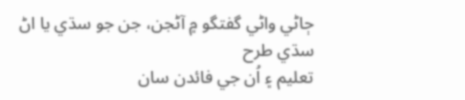ڄاڻي واڻي گفتگو ۾ آڻجن، جن جو سڌي يا اڻ سڌي طرح
تعليم ۽ اُن جي فائدن سان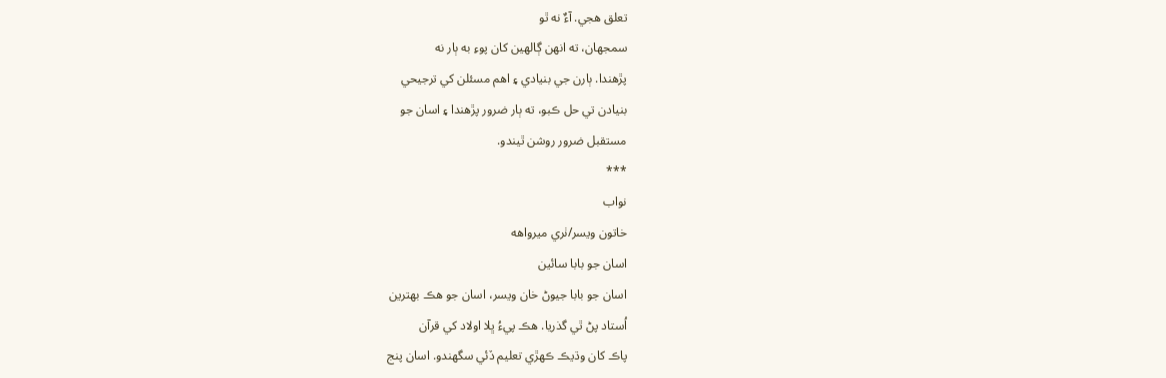تعلق هجي. آءٌ نه ٿو
سمجهان، ته انھن ڳالھين کان پوءِ به ٻار نه
پڙهندا. ٻارن جي بنيادي ۽ اهم مسئلن کي ترجيحي
بنيادن تي حل ڪبو، ته ٻار ضرور پڙهندا ۽ اسان جو
مستقبل ضرور روشن ٿيندو.
***
نواب
خاتون ويسر/ٺري ميرواهه
اسان جو بابا سائين
اسان جو بابا جيوڻ خان ويسر، اسان جو ھڪ بھترين
اُستاد پڻ ٿي گذريا. هڪ پيءُ ڀلا اولاد کي قرآن
پاڪ کان وڌيڪ ڪھڙي تعليم ڏئي سگھندو. اسان پنج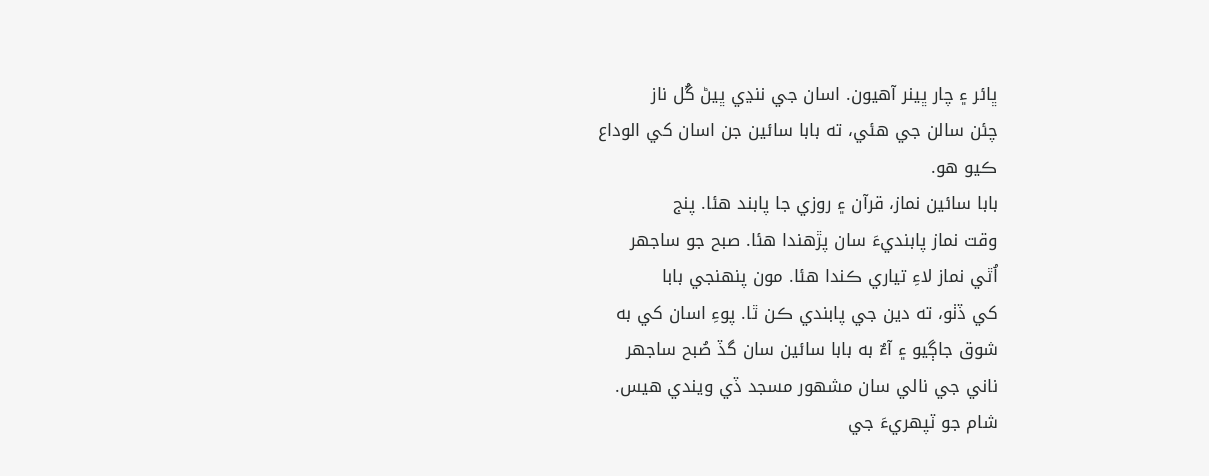ڀائر ۽ چار ڀينر آھيون. اسان جي ننڍي ڀيڻ گُل ناز
چئن سالن جي ھئي، ته بابا سائين جن اسان کي الوداع
ڪيو هو.
بابا سائين نماز، قرآن ۽ روزي جا پابند ھئا. پنج
وقت نماز پابنديءَ سان پڙھندا ھئا. صبح جو ساجھر
اُٿي نماز لاءِ تياري ڪندا ھئا. مون پنھنجي بابا
کي ڏٺو، ته دين جي پابندي ڪن ٿا. پوءِ اسان کي به
شوق جاڳيو ۽ آءٌ به بابا سائين سان گڏ صُبح ساجھر
ناني جي نالي سان مشھور مسجد ڏي ويندي ھيس.
شام جو ٽپھريءَ جي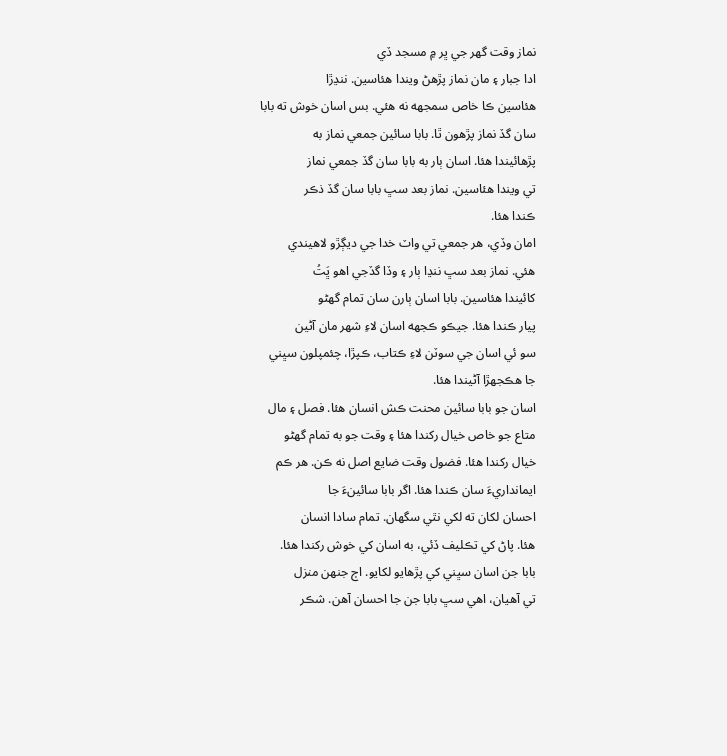نماز وقت گھر جي ڀر ۾ مسجد ڏي
ادا جبار ۽ مان نماز پڙھڻ ويندا ھئاسين. ننڍڙا
ھئاسين ڪا خاص سمجهه نه هئي. بس اسان خوش ته بابا
سان گڏ نماز پڙھون ٿا. بابا سائين جمعي نماز به
پڙھائيندا ھئا. اسان ٻار به بابا سان گڏ جمعي نماز
تي ويندا ھئاسين. نماز بعد سڀ بابا سان گڏ ذڪر
ڪندا ھئا.
امان وڏي، ھر جمعي تي واٽ خدا جي ديڳڙو لاھيندي
ھئي. نماز بعد سڀ ننڍا ٻار ۽ وڏا گڏجي اهو ڀَتُ
کائيندا هئاسين. بابا اسان ٻارن سان تمام گهڻو
پيار ڪندا ھئا. جيڪو ڪجهه اسان لاءِ شھر مان آڻين
سو ئي اسان جي سوٽن لاءِ ڪتاب، ڪپڙا، چئمپلون سڀني
جا ھڪجھڙا آڻيندا هئا.
اسان جو بابا سائين محنت ڪش انسان ھئا. فصل ۽ مال
متاع جو خاص خيال رکندا ھئا ۽ وقت جو به تمام گهڻو
خيال رکندا ھئا. فضول وقت ضايع اصل نه ڪن. ھر ڪم
ايمانداريءَ سان ڪندا ھئا. اگر بابا سائينءَ جا
احسان لکان ته لکي نٿي سگهان. تمام سادا انسان
ھئا. پاڻ کي تڪليف ڏئي، به اسان کي خوش رکندا هئا.
بابا جن اسان سڀني کي پڙھايو لکايو. اڄ جنھن منزل
تي آھيان، اھي سڀ بابا جن جا احسان آهن. شڪر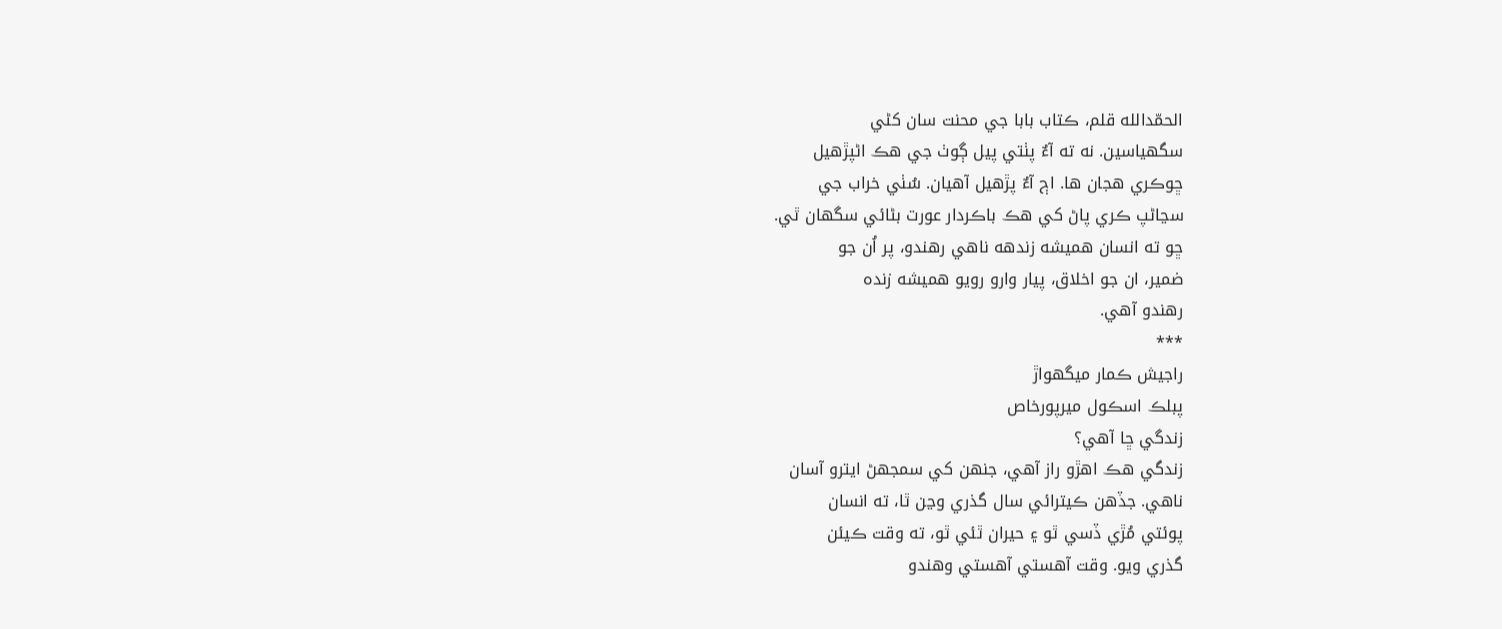الحمّدالله قلم، ڪتاب بابا جي محنت سان کڻي
سگھياسين. نه ته آءٌ پٺتي پيل ڳوٺ جي ھڪ اڻپڙهيل
ڇوڪري ھجان ھا. اڄ آءٌ پڙھيل آھيان. سُٺي خراب جي
سڃاڻپ ڪري پاڻ کي ھڪ باڪردار عورت بڻائي سگھان ٿي.
ڇو ته انسان ھميشه زندھه ناھي رھندو، پر اُن جو
ضمير، ان جو اخلاق، پيار وارو رويو هميشه زنده
رھندو آهي.
***
راجيش ڪمار ميگهواڙ
پبلڪ اسڪول ميرپورخاص
زندگي ڇا آهي؟
زندگي هڪ اهڙو راز آهي، جنھن کي سمجهڻ ايترو آسان
ناهي. جڏهن ڪيترائي سال گذري وڃن ٿا، ته انسان
پوئتي مُڙي ڏسي ٿو ۽ حيران ٿئي ٿو، ته وقت ڪيئن
گذري ويو. وقت آهستي آهستي وهندو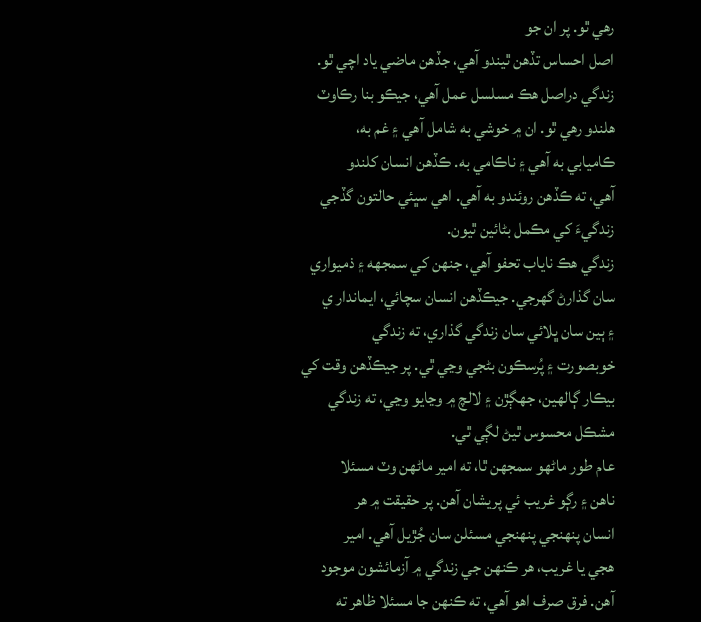رهي ٿو. پر ان جو
اصل احساس تڏهن ٿيندو آهي، جڏهن ماضي ياد اچي ٿو.
زندگي دراصل هڪ مسلسل عمل آھي، جيڪو بنا رڪاوٽ
هلندو رهي ٿو. ان ۾ خوشي به شامل آهي ۽ غم به،
ڪاميابي به آهي ۽ ناڪامي به. ڪڏهن انسان کلندو
آهي، ته ڪڏهن روئندو به آهي. اهي سڀئي حالتون گڏجي
زندگيءَ کي مڪمل بڻائين ٿيون.
زندگي هڪ ناياب تحفو آهي، جنھن کي سمجهه ۽ ذميواري
سان گذارڻ گهرجي. جيڪڏهن انسان سچائي، ايماندار ي
۽ ٻين سان ڀلائي سان زندگي گذاري، ته زندگي
خوبصورت ۽ پُرسڪون بڻجي وڃي ٿي. پر جيڪڏهن وقت کي
بيڪار ڳالھين، جهڳڙن ۽ لالچ ۾ وڃايو وڃي، ته زندگي
مشڪل محسوس ٿيڻ لڳي ٿي.
عام طور ماڻھو سمجهن ٿا، ته امير ماڻھن وٽ مسئلا
ناهن ۽ رڳو غريب ئي پريشان آهن. پر حقيقت ۾ هر
انسان پنھنجي پنھنجي مسئلن سان جُڙيل آهي. امير
هجي يا غريب، هر ڪنھن جي زندگي ۾ آزمائشون موجود
آهن. فرق صرف اهو آهي، ته ڪنھن جا مسئلا ظاهر ته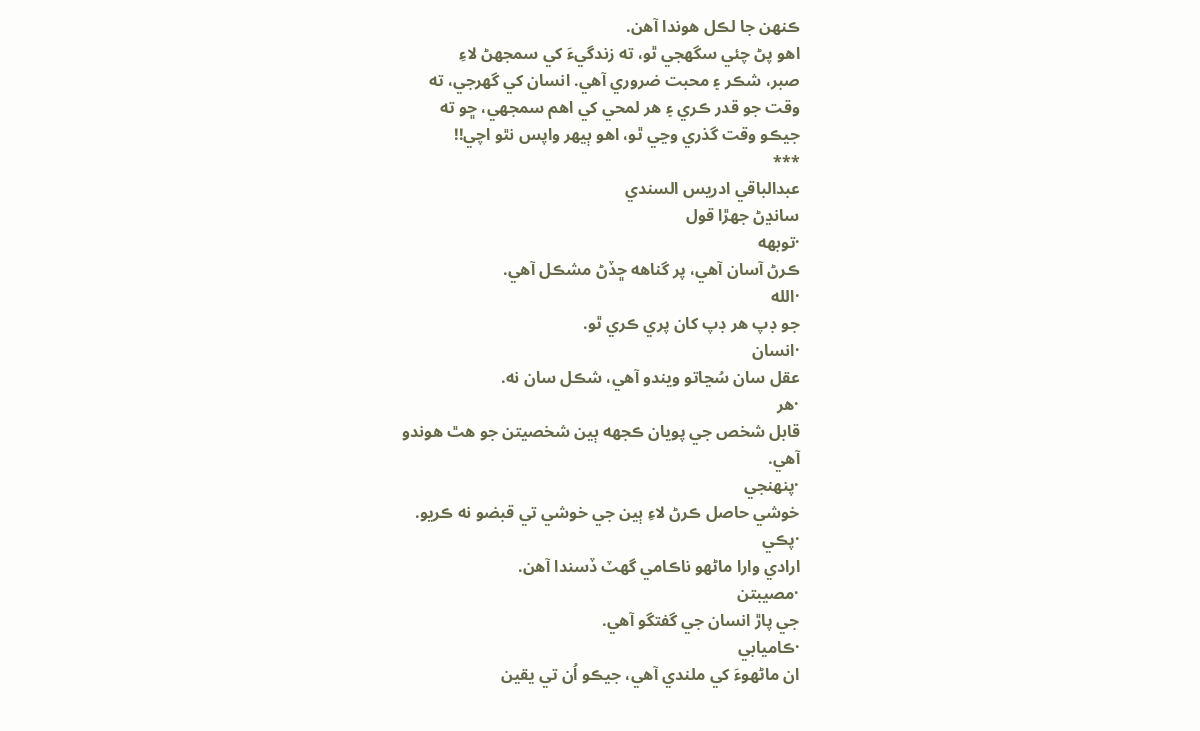ڪنھن جا لڪل هوندا آهن.
اهو پڻ چئي سگهجي ٿو، ته زندگيءَ کي سمجهڻ لاءِ
صبر، شڪر ۽ محبت ضروري آهي. انسان کي گهرجي، ته
وقت جو قدر ڪري ۽ هر لمحي کي اهم سمجهي، ڇو ته
جيڪو وقت گذري وڃي ٿو، اهو ٻيھر واپس نٿو اچي!!
***
عبدالباقي ادريس السندي
سانڍڻ جهڙا قول
·توبھه
ڪرڻ آسان آهي، پر گناهه ڇڏڻ مشڪل آهي.
·الله
جو ڊپ هر ڊپ کان پري ڪري ٿو.
·انسان
عقل سان سُڃاتو ويندو آهي، شڪل سان نه.
·هر
قابل شخص جي پويان ڪجهه ٻين شخصيتن جو هٿ هوندو
آهي.
·پنھنجي
خوشي حاصل ڪرڻ لاءِ ٻين جي خوشي تي قبضو نه ڪريو.
·پڪي
ارادي وارا ماڻھو ناڪامي گهٽ ڏسندا آهن.
·مصيبتن
جي پاڙ انسان جي گفتگو آهي.
·ڪاميابي
ان ماڻھوءَ کي ملندي آهي، جيڪو اُن تي يقين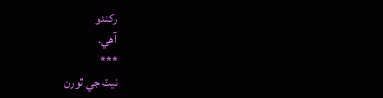رکندو
آهي.
***
نيٽ جي ٿورن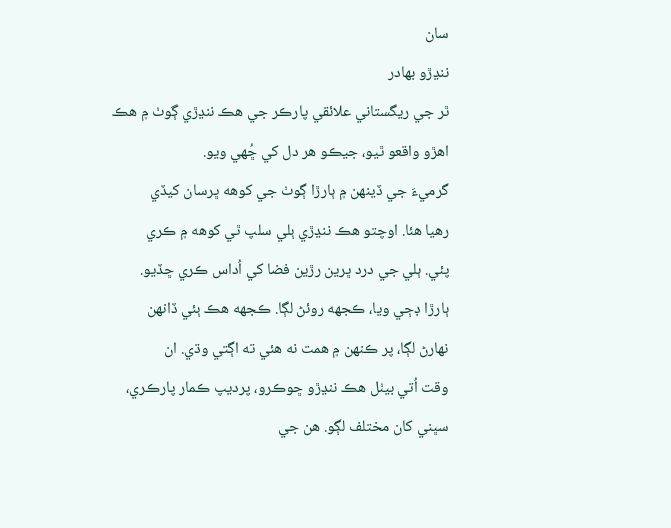سان
ننڍڙو بهادر
ٿر جي ريگستاني علائقي پارڪر جي هڪ ننڍڙي ڳوٺ ۾ هڪ
اهڙو واقعو ٿيو، جيڪو هر دل کي ڇُھي ويو.
گرميءَ جي ڏينھن ۾ ٻارڙا ڳوٺ جي کوھه ڀرسان کيڏي
رهيا هئا. اوچتو هڪ ننڍڙي ٻلي سلپ ٿي کوھه ۾ ڪري
پئي. ٻلي جي درد ڀرين رڙين فضا کي اُداس ڪري ڇڏيو.
ٻارڙا ڊڄي ويا، ڪجھه روئڻ لڳا. ڪجهه هڪ ٻئي ڏانھن
نھارڻ لڳا، پر ڪنھن ۾ همت نه هئي ته اڳتي وڌي. ان
وقت اُتي بيٺل هڪ ننڍڙو ڇوڪرو، پرديپ ڪمار پارڪري،
سڀني کان مختلف لڳو. هن جي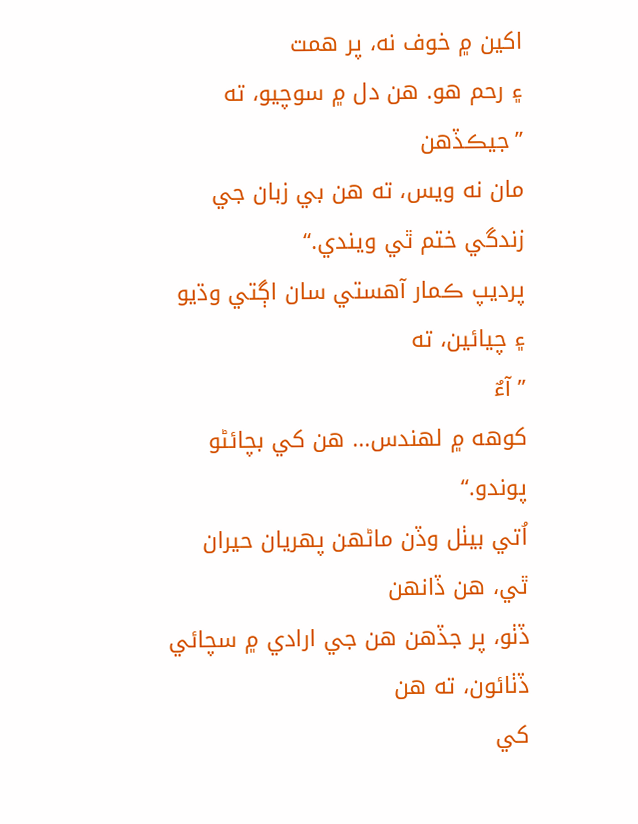اکين ۾ خوف نه، پر همت
۽ رحم هو. هن دل ۾ سوچيو، ته
”جيڪڏهن
مان نه ويس، ته هن بي زبان جي زندگي ختم ٿي ويندي.“
پرديپ ڪمار آهستي سان اڳتي وڌيو ۽ چيائين، ته
”آءٌ
کوھه ۾ لھندس... هن کي بچائڻو پوندو.“
اُتي بيٺل وڏن ماڻھن پھريان حيران ٿي، هن ڏانھن
ڏٺو، پر جڏهن هن جي ارادي ۾ سچائي ڏٺائون، ته هن
کي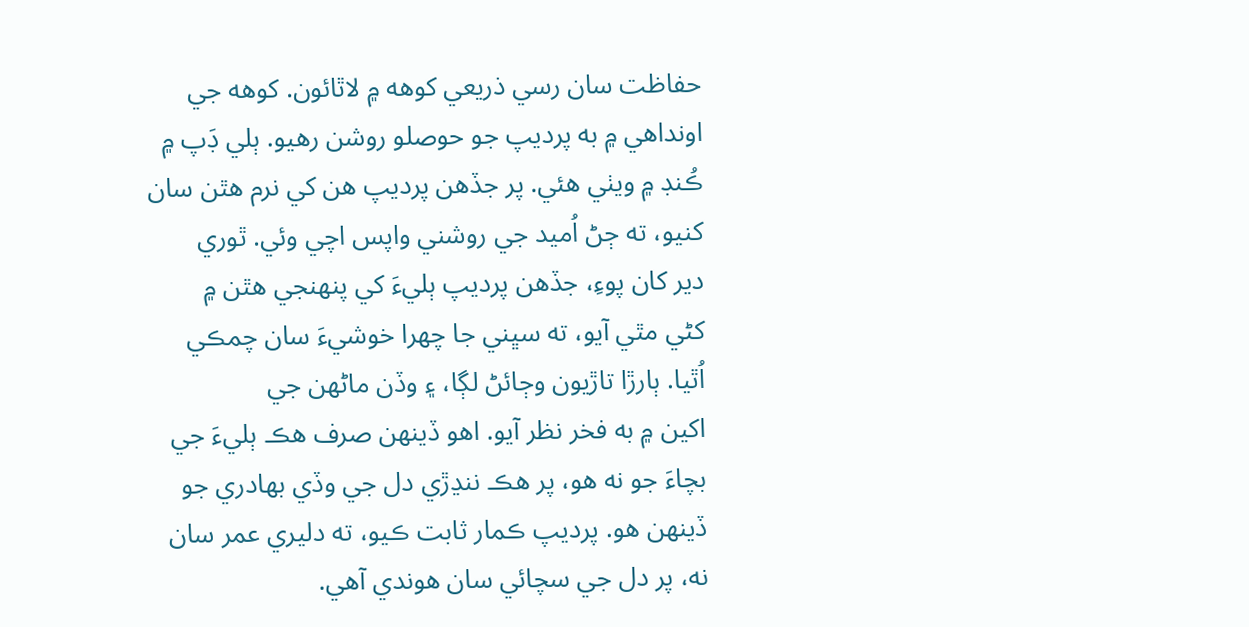حفاظت سان رسي ذريعي کوھه ۾ لاٿائون. کوھه جي
اونداهي ۾ به پرديپ جو حوصلو روشن رهيو. ٻلي ڊَپ ۾
ڪُنڊ ۾ ويٺي هئي. پر جڏهن پرديپ هن کي نرم هٿن سان
کنيو، ته ڄڻ اُميد جي روشني واپس اچي وئي. ٿوري
دير کان پوءِ، جڏهن پرديپ ٻليءَ کي پنھنجي هٿن ۾
کڻي مٿي آيو، ته سڀني جا چھرا خوشيءَ سان چمڪي
اُٿيا. ٻارڙا تاڙيون وڄائڻ لڳا، ۽ وڏن ماڻھن جي
اکين ۾ به فخر نظر آيو. اهو ڏينھن صرف هڪ ٻليءَ جي
بچاءَ جو نه هو، پر هڪ ننڍڙي دل جي وڏي بھادري جو
ڏينھن هو. پرديپ ڪمار ثابت ڪيو، ته دليري عمر سان
نه، پر دل جي سچائي سان هوندي آهي.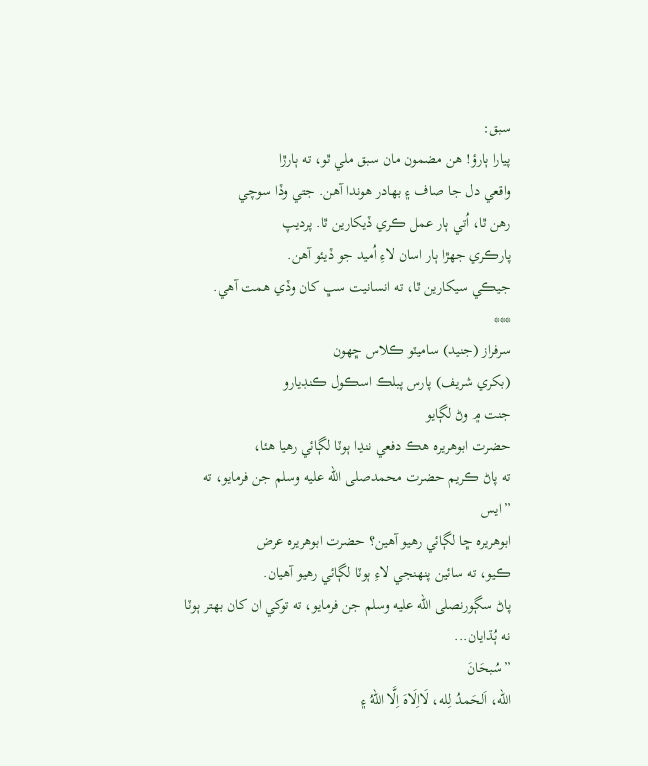سبق:
پيارا ٻارؤ! هن مضمون مان سبق ملي ٿو، ته ٻارڙا
واقعي دل جا صاف ۽ بھادر هوندا آهن. جتي وڏا سوچي
رهن ٿا، اُتي ٻار عمل ڪري ڏيکارين ٿا. پرديپ
پارڪري جھڙا ٻار اسان لاءِ اُميد جو ڏيئو آهن.
جيڪي سيکارين ٿا، ته انسانيت سڀ کان وڏي همت آهي.
***
سرفراز (جنيد) ساميٽو ڪلاس ڇھون
(بکري شريف) پارس پبلڪ اسڪول ڪنڊيارو
جنت ۾ وڻ لڳايو
حضرت ابوهريره هڪ دفعي ننڍا ٻوٽا لڳائي رهيا هئا،
ته پاڻ ڪريم حضرت محمدصلى الله عليه وسلم جن فرمايو، ته
”ايس
ابوهريره ڇا لڳائي رهيو آهين؟ حضرت ابوهريره عرض
ڪيو، ته سائين پنھنجي لاءِ ٻوٽا لڳائي رهيو آهيان.
پاڻ سڳورنصلى الله عليه وسلم جن فرمايو، ته توکي ان کان بھتر ٻوٽا
نه ٻُڌايان...
”سُبحَانَ
الله، اَلحَمدُ لِله، لَااِلَاهَ اِلَّا اللهُ ۽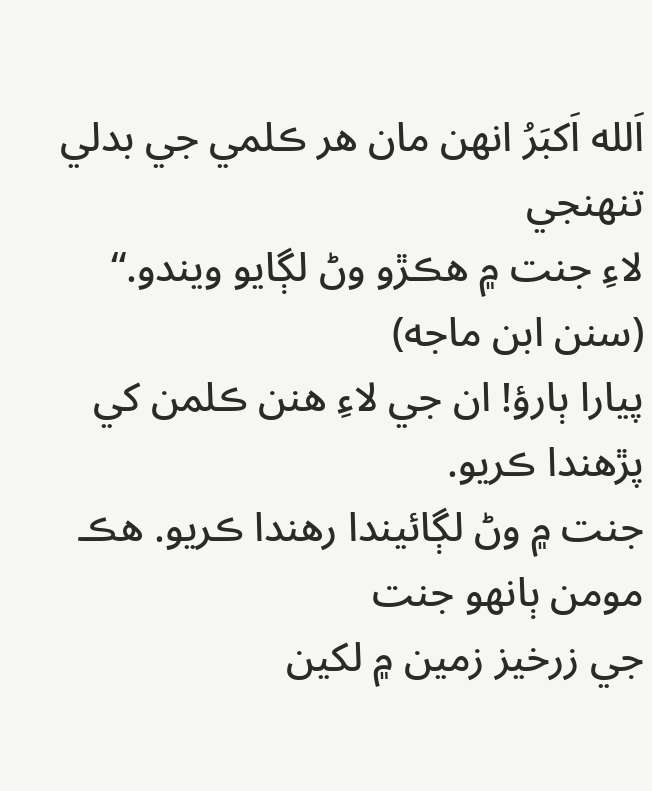اَلله اَکبَرُ انھن مان هر ڪلمي جي بدلي تنھنجي
لاءِ جنت ۾ هڪڙو وڻ لڳايو ويندو.“
(سنن ابن ماجه)
پيارا ٻارؤ! ان جي لاءِ هنن ڪلمن کي پڙهندا ڪريو.
جنت ۾ وڻ لڳائيندا رهندا ڪريو. هڪ مومن ٻانھو جنت
جي زرخيز زمين ۾ لکين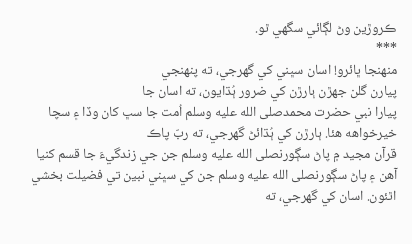ڪروڙين وڻ لڳائي سگهي ٿو.
***
منھنجا ڀائرو! اسان سڀني کي گهرجي، ته پنھنجي
پيارن گلن جھڙن ٻارڙن کي ضرور ٻُڌايون، ته اسان جا
پيارا نبي حضرت محمدصلى الله عليه وسلم اُمت جا سڀ کان وڏا ۽ سچا
خيرخواهه هئا. ٻارڙن کي ٻُڌائڻ گهرجي، ته ربّ پاڪ
قرآن مجيد ۾ پاڻ سڳورنصلى الله عليه وسلم جن جي زندگيءَ جا قسم کنيا
آهن ۽ پاڻ سڳورنصلى الله عليه وسلم جن کي سڀني نبين تي فضيلت بخشي
اٿئون. اسان کي گهرجي، ته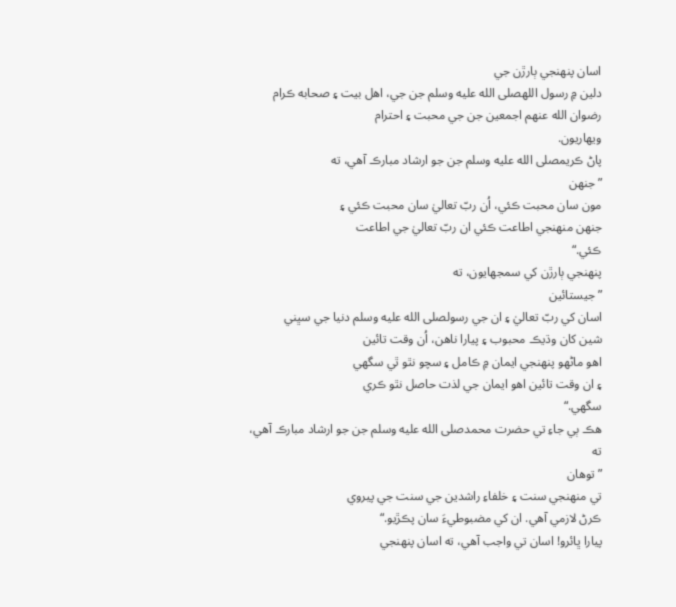اسان پنھنجي ٻارڙن جي
دلين ۾ رسول اللهصلى الله عليه وسلم جن جي، اهل بيت ۽ صحابه ڪرام
رضوان الله عنھم اجمعين جن جي محبت ۽ احترام
ويھاريون.
پاڻ ڪريمصلى الله عليه وسلم جن جو ارشاد مبارڪ آهي، ته
”جنھن
مون سان محبت ڪئي، اُن ربّ تعاليٰ سان محبت ڪئي ۽
جنھن منھنجي اطاعت ڪئي ان ربّ تعاليٰ جي اطاعت
ڪئي.“
پنھنجي ٻارڙن کي سمجهايون، ته
”جيستائين
اسان کي ربّ تعاليٰ ۽ ان جي رسولصلى الله عليه وسلم دنيا جي سڀني
شين کان وڌيڪ محبوب ۽ پيارا ناهن، اُن وقت تائين
اهو ماڻھو پنھنجي ايمان ۾ ڪامل ۽ سچو نٿو ٿي سگهي
۽ ان وقت تائين اهو ايمان جي لذت حاصل نٿو ڪري
سگهي.“
هڪ ٻي جاءِ تي حضرت محمدصلى الله عليه وسلم جن جو ارشاد مبارڪ آهي،
ته
”توهان
تي منھنجي سنت ۽ خلفاءِ راشدين جي سنت جي پيروي
ڪرڻ لازمي آهي. ان کي مضبوطيءَ سان پڪڙيو.“
پيارا ڀائرو! اسان تي واجب آهي، ته اسان پنھنجي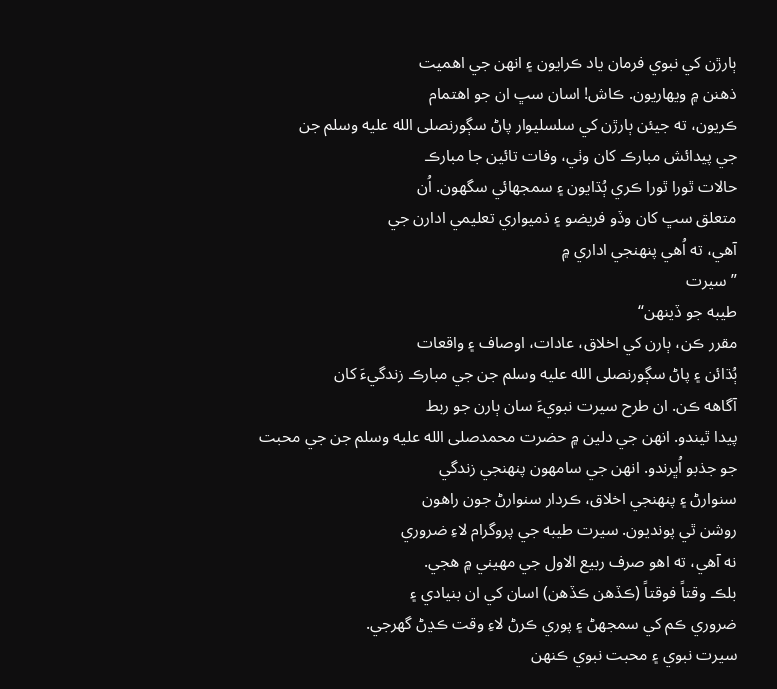ٻارڙن کي نبوي فرمان ياد ڪرايون ۽ انھن جي اهميت
ذهنن ۾ ويھاريون. ڪاش! اسان سڀ ان جو اهتمام
ڪريون، ته جيئن ٻارڙن کي سلسليوار پاڻ سڳورنصلى الله عليه وسلم جن
جي پيدائش مبارڪ کان وٺي، وفات تائين جا مبارڪ
حالات ٿورا ٿورا ڪري ٻُڌايون ۽ سمجهائي سگهون. اُن
متعلق سڀ کان وڏو فريضو ۽ ذميواري تعليمي ادارن جي
آهي، ته اُهي پنھنجي اداري ۾
”سيرت
طيبه جو ڏينھن“
مقرر ڪن، ٻارن کي اخلاق، عادات، اوصاف ۽ واقعات
ٻُڌائن ۽ پاڻ سڳورنصلى الله عليه وسلم جن جي مبارڪ زندگيءَ کان
آگاهه ڪن. ان طرح سيرت نبويءَ سان ٻارن جو ربط
پيدا ٿيندو. انھن جي دلين ۾ حضرت محمدصلى الله عليه وسلم جن جي محبت
جو جذبو اُڀرندو. انھن جي سامھون پنھنجي زندگي
سنوارڻ ۽ پنھنجي اخلاق، ڪردار سنوارڻ جون راهون
روشن ٿي پونديون. سيرت طيبه جي پروگرام لاءِ ضروري
نه آهي، ته اهو صرف ربيع الاول جي مھيني ۾ هجي.
بلڪ وقتاً فوقتاً (ڪڏهن ڪڏهن) اسان کي ان بنيادي ۽
ضروري ڪم کي سمجهڻ ۽ پوري ڪرڻ لاءِ وقت ڪڍڻ گهرجي.
سيرت نبوي ۽ محبت نبوي ڪنھن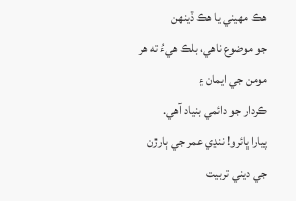هڪ مھيني يا هڪ ڏينھن
جو موضوع ناهي، بلڪ هيءُ ته هر مومن جي ايمان ۽
ڪردار جو دائمي بنياد آهي.
پيارا ڀائرو! ننڍي عمر جي ٻارڙن جي ديني تربيت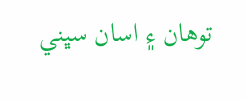توهان ۽ اسان سڀني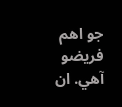جو اهم فريضو آهي. ان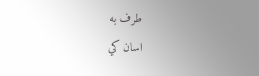طرف به
اسان کي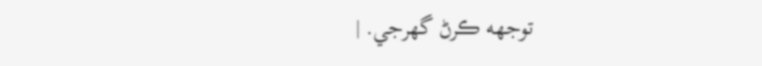توجهه ڪرڻ گهرجي. |